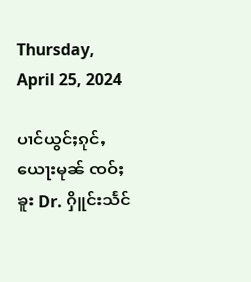Thursday, April 25, 2024

ပၢင်ယွင်ႈၵုင်ႇယေႃးမုၼ် ၸဝ်ႈၶူး Dr. ႁိူင်းသႅင်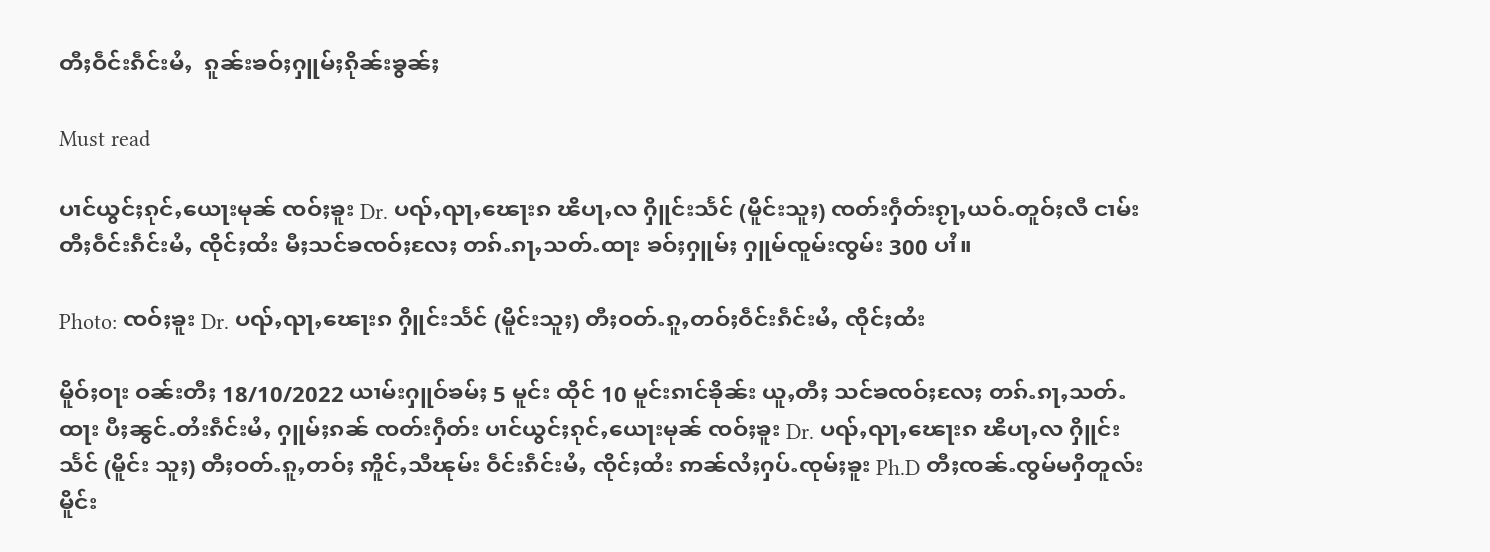တီႈဝဵင်းၵဵင်းမႆႇ  ၵူၼ်းၶဝ်ႈႁူမ်ႈၵိုၼ်းၶွၼ်ႈ

Must read

ပၢင်ယွင်ႈၵုင်ႇယေႃးမုၼ် ၸဝ်ႈၶူး Dr. ပၺ်ႇၺႃႇၽေႃးၵ ၽိပႃႇလ ႁိူင်းသႅင် (မိူင်းသူႈ) ၸတ်းႁဵတ်းၵႂႃႇယဝ်ႉတူဝ်ႈလီ ငၢမ်း တီႈဝဵင်းၵဵင်းမႆႇ ၸိုင်ႈထႆး မီႈသင်ၶၸဝ်ႈလႄႈ တၵ်ႉၵႃႇသတ်ႉထႃး ၶဝ်ႈႁူမ်ႈ ႁူမ်ၸူမ်းၸွမ်း 300 ပၢႆ။

Photo: ၸဝ်ႈၶူး Dr. ပၺ်ႇၺႃႇၽေႃးၵ ႁိူင်းသႅင် (မိူင်းသူႈ) တီႈဝတ်ႉၵူႇတဝ်ႈဝဵင်းၵဵင်းမႆႇ ၸိုင်ႈထႆး

မိူဝ်ႈဝႃး ဝၼ်းတီႈ 18/10/2022 ယၢမ်းႁူဝ်ၶမ်ႈ 5 မူင်း ထိုင် 10 မူင်းၵၢင်ၶိုၼ်း ယူႇတီႈ သင်ၶၸဝ်ႈလႄႈ တၵ်ႉၵႃႇသတ်ႉထႃး ပီႈၼွင်ႉတႆးၵဵင်းမႆႇ ႁူမ်ႈၵၼ် ၸတ်းႁဵတ်း ပၢင်ယွင်ႈၵုင်ႇယေႃးမုၼ် ၸဝ်ႈၶူး Dr. ပၺ်ႇၺႃႇၽေႃးၵ ၽိပႃႇလ ႁိူင်းသႅင် (မိူင်း သူႈ) တီႈဝတ်ႉၵူႇတဝ်ႈ ဢိူင်ႇသီၽုမ်း ဝဵင်းၵဵင်းမႆႇ ၸိုင်ႈထႆး ဢၼ်လႆႈႁပ်ႉၸုမ်ႈၶူး Ph.D တီႈၸၼ်ႉၸွမ်မႁိတူလ်း မိူင်း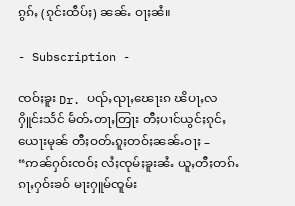ၵွၵ်ႇ (ၵုင်းထဵပ်ႈ) ၼၼ်ႉ ဝႃႈၼႆ။

- Subscription -

ၸဝ်ႈၶူး Dr. ပၺ်ႇၺႃႇၽေႃးၵ ၽိပႃႇလ ႁိူင်းသႅင် မႅတ်ႉတႃႇတြႃး တီႈပၢင်ယွင်ႈၵုင်ႇယေႃးမုၼ် တီႈဝတ်ႉၵူႈတဝ်ႈၼၼ်ႉဝႃႈ – “ဢၼ်ႁဝ်းၸဝ်ႈ လႆႈၸုမ်ႈၶူးၼႆႉ ယူႇတီႈတၵ်ႉၵႃႇႁဝ်းၶဝ် မႃးႁူမ်ၸူမ်း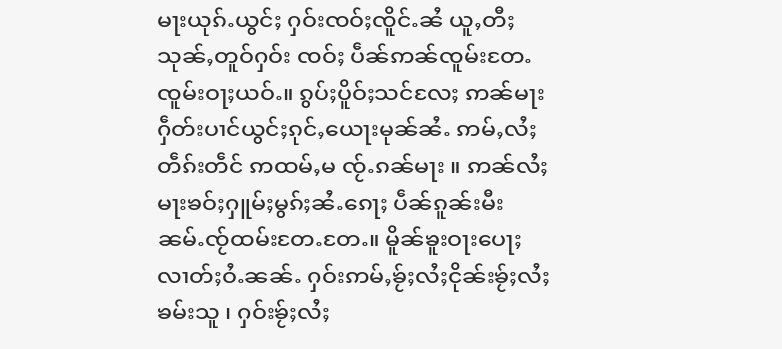မႃးယုၵ်ႉယွင်ႈ ႁဝ်းၸဝ်ႈၸိူင်ႉၼႆ ယူႇတီႈ သုၼ်ႇတူဝ်ႁဝ်း ၸဝ်ႈ ပဵၼ်ဢၼ်ၸူမ်းတႄႉ ၸူမ်းဝႃႈယဝ်ႉ။ ၵွပ်ႈပိူဝ်ႈသင်လႄႈ ဢၼ်မႃးႁဵတ်းပၢင်ယွင်ႈၵုင်ႇယေႃးမုၼ်ၼႆႉ ဢမ်ႇလႆႈတဵၵ်းတဵင် ဢထမ်ႇမ ၸႂ်ႉၵၼ်မႃး ။ ဢၼ်လႆႈမႃးၶဝ်ႈႁူမ်ႈမွၵ်ႈၼႆႉၵေႃႈ ပဵၼ်ၵူၼ်းမီးၼမ်ႉၸႂ်ထမ်းတႄႉတႄႉ။ မိူၼ်ၶူးဝႃးပေႃႈလၢတ်ႈဝႆႉၼၼ်ႉ ႁဝ်းဢမ်ႇၶႂ်ႈလႆႈငိုၼ်းၶႂ်ႈလႆႈၶမ်းသူ ၊ ႁဝ်းၶႂ်ႈလႆႈ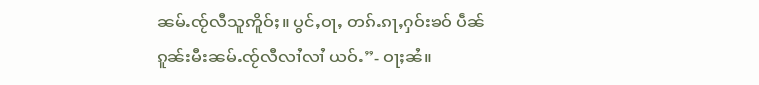ၼမ်ႉၸႂ်လီသူဢိူဝ်ႈ။ ပွင်ႇဝႃႇ တၵ်ႉၵႃႇႁဝ်းၶဝ် ပဵၼ်ၵူၼ်းမီးၼမ်ႉၸႂ်လီလၢႆလၢႆ ယဝ်ႉ”- ဝႃႈၼႆ။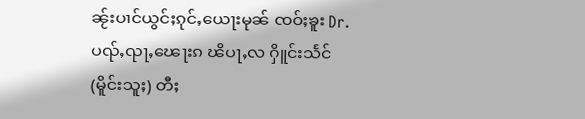ၼႂ်းပၢင်ယွင်ႈၵုင်ႇယေႃးမုၼ် ၸဝ်ႈၶူး Dr. ပၺ်ႇၺႃႇၽေႃးၵ ၽိပႃႇလ ႁိူင်းသႅင် (မိူင်းသူႈ) တီႈ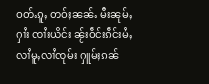ဝတ်ႉၵူႇ တဝ်ႈၼၼ်ႉ မီးၼုမ်ႇႁၢႆး ၸၢႆးယိင်း ၼႂ်းဝဵင်းၵဵင်းမႆႇ လၢႆမူႇလၢႆၸုမ်း ႁူမ်ႈၵၼ်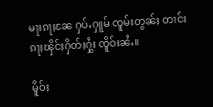မႃးၵႃႈၼႄ ႁပ်ႉႁူမ် ၸူမ်းတွၼ်ႈ တၢင်းၵႃႈၾိင်ႈႁိတ်ႈႁွႆး ၸိူဝ်းၼႆႉ။

မိူဝ်ႈ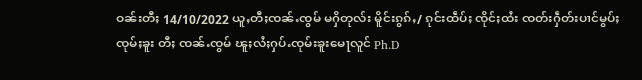ဝၼ်းတီႈ 14/10/2022 ယူႇတီႈၸၼ်ႉၸွမ် မႁိတုလ်း မိူင်းၵွၵ်ႇ/ ၵုင်းထဵပ်ႈ ၸိုင်ႈထႆး ၸတ်းႁဵတ်းပၢင်မွပ်ႈၸုမ်ႈၶူး တီႈ ၸၼ်ႉၸွမ် ၽူႈလႆႈႁပ်ႉၸုမ်းၶူးမေႃလူင် Ph.D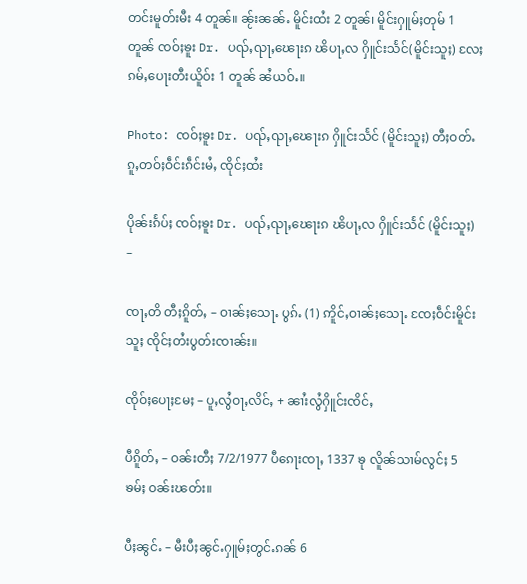တင်းမူတ်းမီး 4 တူၼ်။ ၼႂ်းၼၼ်ႉ မိူင်းထႆး 2 တူၼ်၊ မိူင်းႁူမ်ႈတုမ် 1 တူၼ် ၸဝ်ႈၶူး Dr. ပၺ်ႇၺႃႇၽေႃးၵ ၽိပႃႇလ ႁိူင်းသႅင်(မိူင်းသူႈ) လႄႈ ၵမ်ႇပေႃးတီးယိူဝ်း 1 တူၼ် ၼႆယဝ်ႉ။

Photo: ၸဝ်ႈၶူး Dr. ပၺ်ႇၺႃႇၽေႃးၵ ႁိူင်းသႅင် (မိူင်းသူႈ) တီႈဝတ်ႉၵူႇတဝ်ႈဝဵင်းၵဵင်းမႆႇ ၸိုင်ႈထႆး

ပိုၼ်းၵႅပ်ႈ ၸဝ်ႈၶူး Dr. ပၺ်ႇၺႃႇၽေႃးၵ ၽိပႃႇလ ႁိူင်းသႅင် (မိူင်းသူႈ) –

ၸႃႇတိ တီႈၵိူတ်ႇ – ဝၢၼ်ႈသေႃႉ ပွၵ်ႉ (1) ဢိူင်ႇဝၢၼ်ႈသေႃႉ ၸႄႈဝဵင်းမိူင်းသူႈ ၸိုင်ႈတႆးပွတ်းၸၢၼ်း။

ၸိုဝ်ႈပေႃႈမႄႈ – ပူႇလွႆဝႃႇလိင်ႇ + ၼၢႆးလွႆႁိူင်းၸိင်ႇ

ပီၵိူတ်ႇ – ဝၼ်းတီႈ 7/2/1977 ပီၵေႃးၸႃႇ 1337 ၶု လိူၼ်သၢမ်လွင်ႈ 5 ၶမ်ႈ ဝၼ်းၽတ်း။

ပီႈၼွင်ႉ – မီးပီႈၼွင်ႉႁူမ်ႈတွင်ႉၵၼ် 6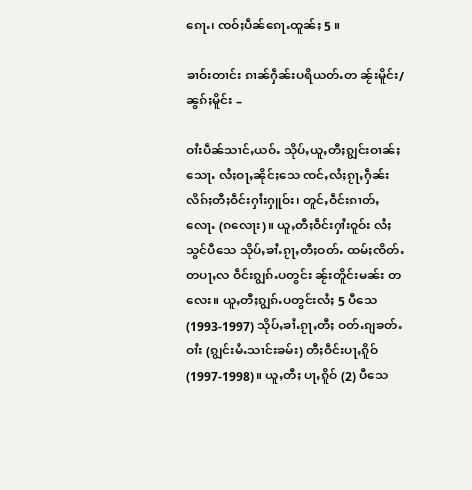ၵေႃႉ၊ ၸဝ်ႈပဵၼ်ၵေႃႉထူၼ်ႈ 5 ။

ၶၢဝ်းတၢင်း ၵၢၼ်ႁဵၼ်းပရိယတ်ႉတ ၼႂ်းမိူင်း/ ၼွၵ်ႈမိူင်း –

ဝၢႆးပဵၼ်သၢင်ႇယဝ်ႉ သိုပ်ႇယူႇတီႈၵျွင်းဝၢၼ်ႈသေႃႉ လႆႈဝႃႇၼိုင်ႈသေ ၸင်ႇလႆႈၵႂႃႇႁဵၼ်းလိၵ်ႈတီႈဝဵင်းႁၢႆးႁူဝ်း၊ တူင်ႇဝဵင်းၵၢတ်ႇ လေႃႉ (ၵလေႃး)။ ယူႇတီႈဝဵင်းႁၢႆးဝူဝ်း လႆႈသွင်ပီသေ သိုပ်ႇၶၢႆႉၵႂႃႇတီႈဝတ်ႉ ထမ်ႈၸိတ်ႉတပႃႇလ ဝဵင်းၵျွၵ်ႉပတွင်း ၼႂ်းတိူင်းမၼ်း တလေး။ ယူႇတီႈၵျွၵ်ႉပတွင်းလႆႈ 5 ပီသေ (1993-1997) သိုပ်ႇၶၢႆႉၵႂႃႇတီႈ ဝတ်ႉၵျၶတ်ႉဝၢႆး (ၵျွင်းမႆႉသၢင်းၶမ်း) တီႈဝဵင်းပႃႇၵိူဝ် (1997-1998)။ ယူႇတီႈ ပႃႇၵိူဝ် (2) ပီသေ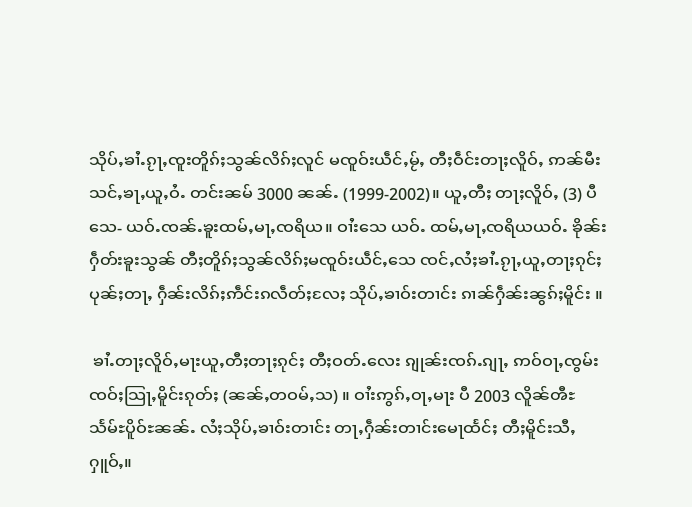သိုပ်ႇၶၢႆႉၵႂႃႇၸူးတိူၵ်ႈသွၼ်လိၵ်ႈလူင် မၸူဝ်းယဵင်ႇမႂ်ႇ တီႈဝဵင်းတႃႈလိူဝ်ႇ ဢၼ်မီး သင်ႇၶႃႇယူႇဝႆႉ တင်းၼမ် 3000 ၼၼ်ႉ (1999-2002)။ ယူႇတီႈ တႃႈလိူဝ်ႇ (3) ပီသေ- ယဝ်ႉၸၼ်ႉၶူးထမ်ႇမႃႇၸရိယ။ ဝၢႆးသေ ယဝ်ႉ ထမ်ႇမႃႇၸရိယယဝ်ႉ ၶိုၼ်းႁဵတ်းၶူးသွၼ် တီႈတိူၵ်ႈသွၼ်လိၵ်ႈမၸူဝ်းယဵင်ႇသေ ၸင်ႇလႆႈၶၢႆႉၵႂႃႇယူႇတႃႈၵုင်ႈ ပုၼ်ႈတႃႇ ႁဵၼ်းလိၵ်ႈဢဵင်းၵလဵတ်ႈလႄႈ သိုပ်ႇၶၢဝ်းတၢင်း ၵၢၼ်ႁဵၼ်းၼွၵ်ႈမိူင်း ။

 ၶၢႆႉတႃႈလိူဝ်ႇမႃးယူႇတီႈတႃႈၵုင်ႈ တီႈဝတ်ႉလေး ၵျုၼ်းၸၵ်ႉၵျႃႇ ဢဝ်ဝႃႇၸွမ်းၸဝ်ႈသြႃႇမိူင်းၵုတ်ႈ (ၼၼ်ႇတဝမ်ႇသ) ။ ဝၢႆးဢွၵ်ႇဝႃႇမႃး ပီ 2003 လိူၼ်ၻီႊသႅမ်ႊပိူဝ်ႊၼၼ်ႉ လႆႈသိုပ်ႇၶၢဝ်းတၢင်း တႃႇႁဵၼ်းတၢင်းမေႃထႅင်ႈ တီႈမိူင်းသီႇႁူဝ်ႇ။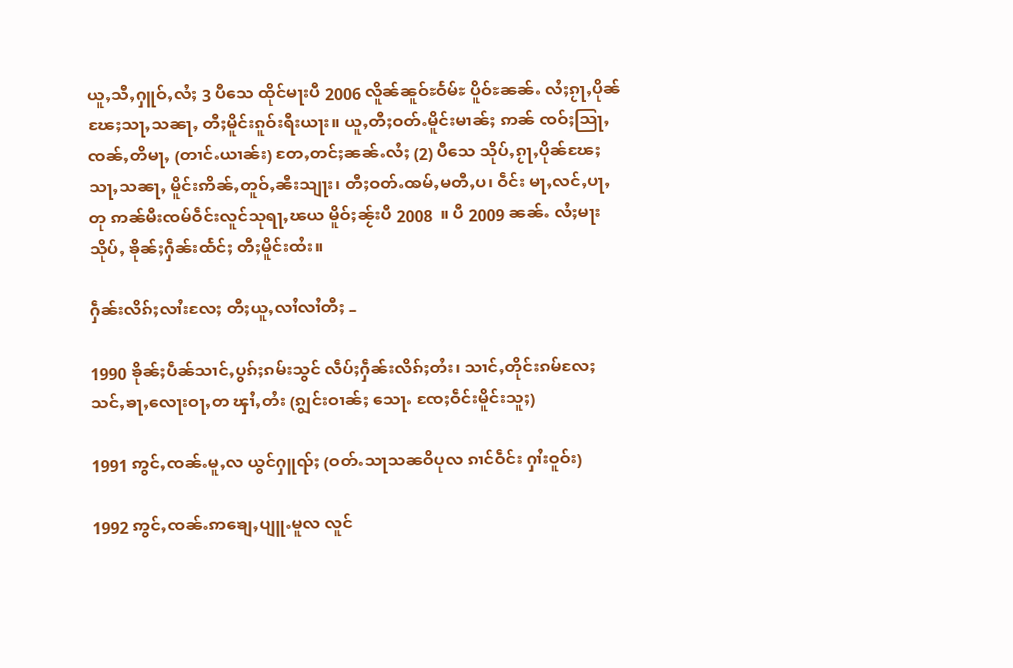ယူႇသီႇႁူဝ်ႇလႆႈ 3 ပီသေ ထိုင်မႃးပီ 2006 လိူၼ်ၼူဝ်ႊဝႅမ်ႊ ပိူဝ်ႊၼၼ်ႉ လႆႈၵႂႃႇပိုၼ်ၽႄႈသႃႇသၼႃႇ တီႈမိူင်းၵူဝ်းရီးယႃး။ ယူႇတီႈဝတ်ႉမိူင်းမၢၼ်ႈ ဢၼ် ၸဝ်ႈသြႃႇၸၼ်ႇတိမႃႇ (တၢင်ႉယၢၼ်း) တႄႇတင်ႈၼၼ်ႉလႆႈ (2) ပီသေ သိုပ်ႇၵႂႃႇပိုၼ်ၽႄႈသႃႇသၼႃႇ မိူင်းဢိၼ်ႇတူဝ်ႇၼီးသျႃး၊ တီႈဝတ်ႉꩪမ်ႇမတီႇပ၊ ဝဵင်း မႃႇလင်ႇပႃႇတု ဢၼ်မီးၸမ်ဝဵင်းလူင်သုရႃႇၽယ မိူဝ်ႈၼႂ်းပီ 2008  ။ ပီ 2009 ၼၼ်ႉ လႆႈမႃးသိုပ်ႇ ၶိုၼ်ႈႁဵၼ်းထႅင်ႈ တီႈမိူင်းထႆး။

ႁဵၼ်းလိၵ်ႈလၢႆးလႄႈ တီႈယူႇလၢႆလၢႆတီႈ –

1990 ၶိုၼ်ႈပဵၼ်သၢင်ႇပွၵ်ႈၵမ်းသွင် လဵပ်ႈႁဵၼ်းလိၵ်ႈတႆး၊ သၢင်ႇတိုင်းၵမ်လႄႈ သင်ႇၶႃႇလေႃးဝႃႇတ ၾၢႆႇတႆး (ၵျွင်းဝၢၼ်ႈ သေႃႉ ၸႄႈဝဵင်းမိူင်းသူႈ)

1991 ဢွင်ႇၸၼ်ႉမူႇလ ယွင်ႁူၺ်ႈ (ဝတ်ႉသႃသၼဝိပုလ ၵၢင်ဝဵင်း ႁၢႆးဝူဝ်း)

1992 ဢွင်ႇၸၼ်ႉဢၶျေႇပျူႉမူလ လူင်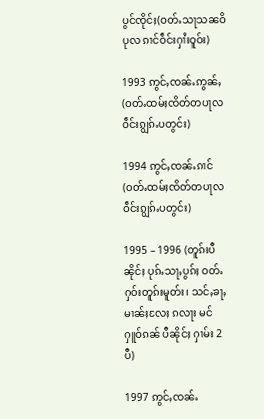ပွင်ၸိုင်ႈ(ဝတ်ႉသႃသၼဝိပုလ ၵၢင်ဝဵင်းႁၢႆးဝူဝ်း)

1993 ဢွင်ႇၸၼ်ႉဢွၼ်ႇ (ဝတ်ႉထမ်ႈၸိတ်တပႃလ ဝဵင်းၵျွၵ်ႉပတွင်း)

1994 ဢွင်ႇၸၼ်ႉၵၢင် (ဝတ်ႉထမ်ႈၸိတ်တပႃလ ဝဵင်းၵျွၵ်ႉပတွင်း)

1995 – 1996 (တူၵ်းပီၼိုင်ႈ ပုၵ်ႉသႃႇပွၵ်ႈ ဝတ်ႉႁဝ်းတူၵ်းမူတ်း၊ သင်ႇၶႃႇမၢၼ်ႈလႄႈ ၵလႃး မင်ႁူဝ်ၵၼ် ပီၼိုင်ႈ ႁၢမ်း 2 ပီ)

1997 ဢွင်ႇၸၼ်ႉ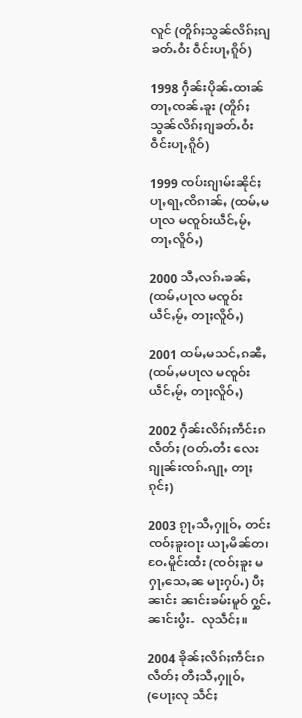လူင် (တိူၵ်ႈသွၼ်လိၵ်ႈၵျၶတ်ႉဝႆး ဝဵင်းပႃႇၵိူဝ်)

1998 ႁဵၼ်းပိုၼ်ႉထၢၼ် တႃႇၸၼ်ႉၶူး (တိူၵ်ႈသွၼ်လိၵ်ႈၵျၶတ်ႉဝႆး ဝဵင်းပႃႇၵိူဝ်)

1999 ၸပ်းၵျၢမ်းၼိုင်ႈ ပႃႇရႃႇၸိၵၢၼ်ႇ (ထမ်ႇမပႃလ မၸူဝ်းယဵင်ႇမႂ်ႇ တႃႇလိူဝ်ႇ)

2000 သီႇလၵ်ႉၶၼ်ႇ (ထမ်ႇပႃလ မၸူဝ်းယဵင်ႇမႂ်ႇ တႃႈလိူဝ်ႇ)

2001 ထမ်ႇမသင်ႇၵၼီႇ (ထမ်ႇမပႃလ မၸူဝ်းယဵင်ႇမႂ်ႇ တႃႈလိူဝ်ႇ)

2002 ႁဵၼ်းလိၵ်ႈဢဵင်းၵလဵတ်ႈ (ဝတ်ႉတႆး လေးၵျုၼ်းၸၵ်ႉၵျႃႇ တႃႈၵုင်ႈ)

2003 ၵႂႃႇသီႇႁူဝ်ႇ တင်းၸဝ်ႈၶူးဝႃး ယႃႇမိၼ်တ၊ ဝႄႉမိူင်းထႆး (ၸဝ်ႈၶူး မႁႃႇသေႇၼ မႃးႁပ်ႉ) ပီႈၼၢင်း ၼၢင်းၶမ်းမူဝ် ႁွင်ႉ ၼၢင်းပွႆး-  လုသဵင်ႈ။

2004 ၶိုၼ်ႈလိၵ်ႈဢဵင်းၵလဵတ်ႈ တီႈသီႇႁူဝ်ႇ (ပေႃႈလု သဵင်ႈ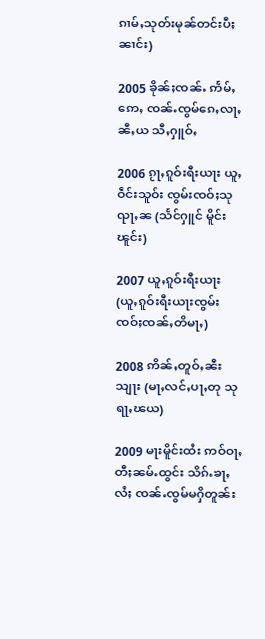ၵၢမ်ႇသုတ်းမုၼ်တင်းပီႈၼၢင်း)

2005 ၶိုၼ်ႈၸၼ်ႉ ဢႅမ်ႇဢေႇ ၸၼ်ႉၸွမ်ၵေႇလႃႇၼီႇယ သီႇႁူဝ်ႇ

2006 ၵႂႃႇၵူဝ်းရီးယႃး ယူႇဝဵင်းသူဝ်း ၸွမ်းၸဝ်ႈသုၺႃႇၼ (သႅင်ႁူင် မိူင်းၽူင်း)

2007 ယူႇၵူဝ်းရီးယႃး (ယူႇၵူဝ်းရီးယႃးၸွမ်း ၸဝ်ႈၸၼ်ႇတိမႃႇ)

2008 ဢိၼ်ႇတူဝ်ႇၼီးသျႃး (မႃႇလင်ႇပႃႇတု သုရႃႇၽယ)

2009 မႃးမိူင်းထႆး ဢဝ်ဝႃႇတီႈၼမ်ႉထွင်း သိၵ်ႉၶႃႇလႆႈ ၸၼ်ႉၸွမ်မႁိတူၼ်း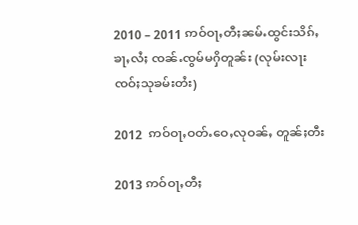2010 – 2011 ဢဝ်ဝႃႇတီႈၼမ်ႉထွင်းသိၵ်ႇၶႃႇလႆႈ ၸၼ်ႉၸွမ်မႁိတူၼ်း (လုမ်းလႃး ၸဝ်ႈသုၶမ်းတႆး)

2012  ဢဝ်ဝႃႇဝတ်ႉဝေႇလုဝၼ်ႇ တူၼ်ႈတီး

2013 ဢဝ်ဝႃႇတီႈ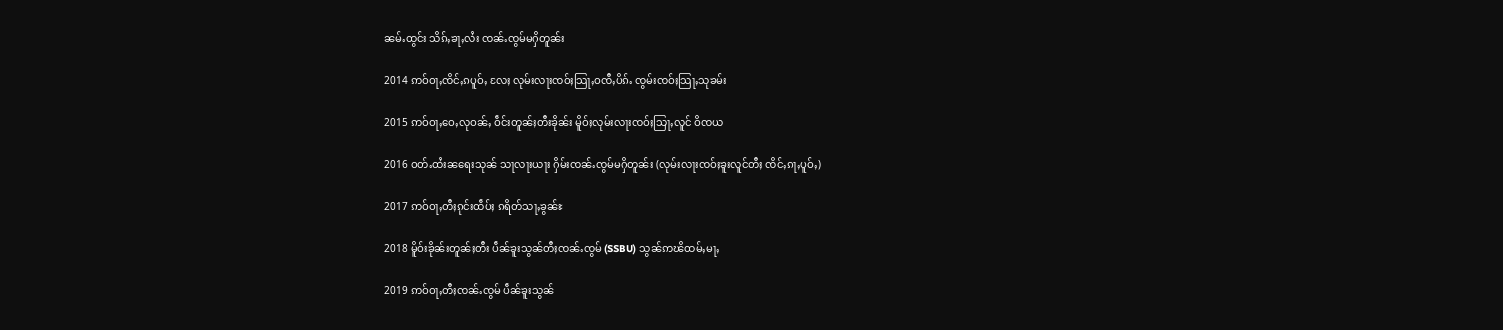ၼမ်ႉထွင်း သိၵ်ႇၶႃႇလႆး ၸၼ်ႉၸွမ်မႁိတူၼ်း

2014 ဢဝ်ဝႃႇၸိင်ႇၵပူဝ်ႇ လႄႈ လုမ်းလႃးၸဝ်ႈသြႃႇဝၸီႇပိၵ်ႉ ၸွမ်းၸဝ်ႈသြႃႇသုၶမ်း

2015 ဢဝ်ဝႃႇဝေႇလုဝၼ်ႇ ဝဵင်းတူၼ်ႈတီးၶိုၼ်း မိူဝ်ႈလုမ်းလႃးၸဝ်ႈသြႃႇလူင် ဝိၸယ

2016 ဝတ်ႉထႆးၼရေးသုၼ် သႃလႃးယႃး ႁိမ်းၸၼ်ႉၸွမ်မႁိတူၼ်း (လုမ်းလႃးၸဝ်ႈၶူးလူင်တီႈ ၸိင်ႇၵႃႇပူဝ်ႇ)

2017 ဢဝ်ဝႃႇတီႈၵုင်းထဵပ်ႈ ၵရိတ်သႃႇၶွၼ်ႊ

2018 မိူဝ်းၶိုၼ်းတူၼ်ႈတီး ပဵၼ်ၶူးသွၼ်တီႈၸၼ်ႉၸွမ် (SSBU) သွၼ်ဢၽိထမ်ႇမႃႇ

2019 ဢဝ်ဝႃႇတီႈၸၼ်ႉၸွမ် ပဵၼ်ၶူးသွၼ်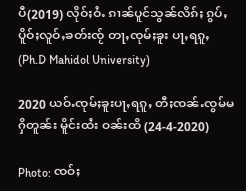ပီ(2019) လိုဝ်ႈဝႆႉ ၵၢၼ်ပူင်သွၼ်လိၵ်ႈ ၵွပ်ႇပိူဝ်ႈလူဝ်ႇၶတ်းၸႂ် တႃႇၸုမ်ႈၶူး ပႃႇရၵူႇ (Ph.D Mahidol University)

2020 ယဝ်ႉၸုမ်ႈၶူးပႃႇရၵူႇ တီႈၸၼ်ႉၸွမ်မႁိတူၼ်း မိူင်းထႆး ဝၼ်းထိ (24-4-2020)

Photo: ၸဝ်ႈ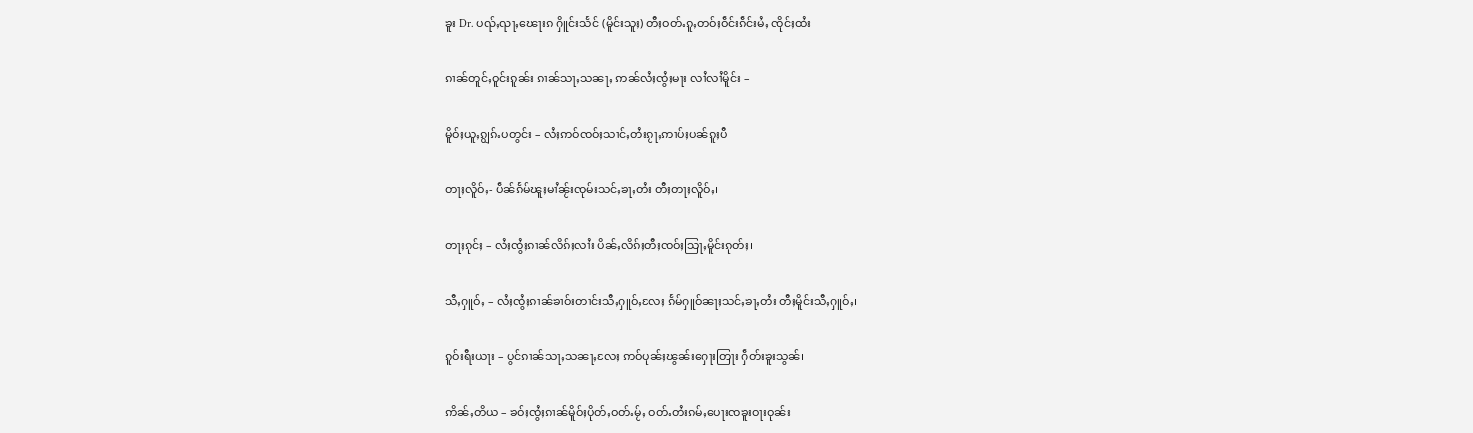ၶူး Dr. ပၺ်ႇၺႃႇၽေႃးၵ ႁိူင်းသႅင် (မိူင်းသူႈ) တီႈဝတ်ႉၵူႇတဝ်ႈဝဵင်းၵဵင်းမႆႇ ၸိုင်ႈထႆး

ၵၢၼ်တူင်ႇဝူင်းၵူၼ်း ၵၢၼ်သႃႇသၼႃႇ ဢၼ်လႆႈၸွႆႈမႃး လၢႆလၢႆမိူင်း –

မိူဝ်ႈယူႇၵျွၵ်ႉပတွင်း – လႆႈဢဝ်ၸဝ်ႈသၢင်ႇတႆးၵႂႃႇဢၢပ်ႈပၼ်ၵူႈပီ

တႃႈလိူဝ်ႇ- ပဵၼ်ၵႅမ်ၽူႈမၢႆၼႂ်းၸုမ်းသင်ႇၶႃႇတႆး တီႈတႃႈလိူဝ်ႇ၊

တႃႈၵုင်ႈ – လႆႈၸွႆႈၵၢၼ်လိၵ်ႈလၢႆး ပိၼ်ႇလိၵ်ႈတီႈၸဝ်ႈသြႃႇမိူင်းၵုတ်ႈ၊

သီႇႁူဝ်ႇ – လႆႈၸွႆႈၵၢၼ်ၶၢဝ်းတၢင်းသီႇႁူဝ်ႇလႄႈ ၵႅမ်ႁူဝ်ၼႃႈသင်ႇၶႃႇတႆး တီႈမိူင်းသီႇႁူဝ်ႇ၊

ၵူဝ်းရီးယႃး – ပွင်ၵၢၼ်သႃႇသၼႃႇလႄႈ ဢဝ်ပုၼ်ႈၽွၼ်းႁေႃးတြႃး ႁဵတ်းၶူးသွၼ်၊

ဢိၼ်ႇတိယ – ၶဝ်ႈၸွႆႈၵၢၼ်မိူဝ်ႈပိုတ်ႇဝတ်ႉမႂ်ႇ ဝတ်ႉတႆးၵမ်ႇပေႃးၸၶူးဝႃးဝုၼ်း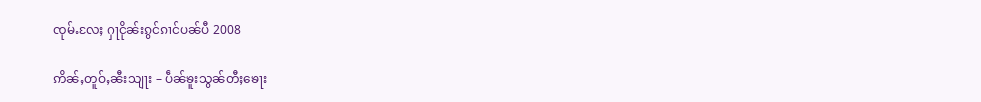ၸုမ်ႉလႄႈ ႁႃငိုၼ်းၵွင်ၵၢင်ပၼ်ပီ 2008

ဢိၼ်ႇတူဝ်ႇၼီးသျႃး – ပဵၼ်ၶူးသွၼ်တီႈၶေႃး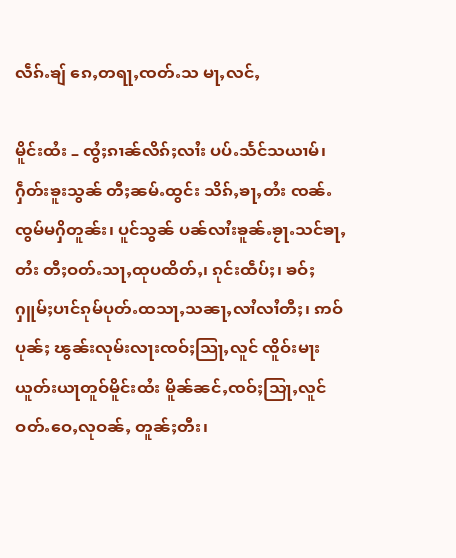လဵၵ်ႉၶျ် ၵေႇတရႃႇၸတ်ႉသ မႃႇလင်ႇ

မိူင်းထႆး – ၸွႆႈၵၢၼ်လိၵ်ႈလၢႆး ပပ်ႉသႅင်သယၢမ်၊ ႁဵတ်းၶူးသွၼ် တီႈၼမ်ႉထွင်း သိၵ်ႇၶႃႇတႆး ၸၼ်ႉၸွမ်မႁိတူၼ်း၊ ပူင်သွၼ် ပၼ်လၢႆးၶူၼ်ႉၶႂႃႉသင်ၶႃႇတႆး တီႈဝတ်ႉသႃႇထုပထိတ်ႇ၊ ၵုင်းထဵပ်ႈ၊ ၶဝ်ႈႁူမ်ႈပၢင်ၵုမ်ပုတ်ႉထသႃႇသၼႃႇလၢႆလၢႆတီႈ၊ ဢဝ်ပုၼ်ႈ ၽွၼ်းလုမ်းလႃးၸဝ်ႈသြႃႇလူင် ၸိူဝ်းမႃးယူတ်းယႃတူဝ်မိူင်းထႆး မိူၼ်ၼင်ႇၸဝ်ႈသြႃႇလူင် ဝတ်ႉဝေႇလုဝၼ်ႇ တူၼ်ႈတီး၊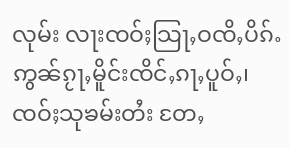လုမ်း လႃးၸဝ်ႈသြႃႇဝၸိႇပိၵ်ႉ ဢွၼ်ၵႂႃႇမိူင်းၸိင်ႇၵႃႇပူဝ်ႇ၊ ၸဝ်ႈသုၶမ်းတႆး တႄႇ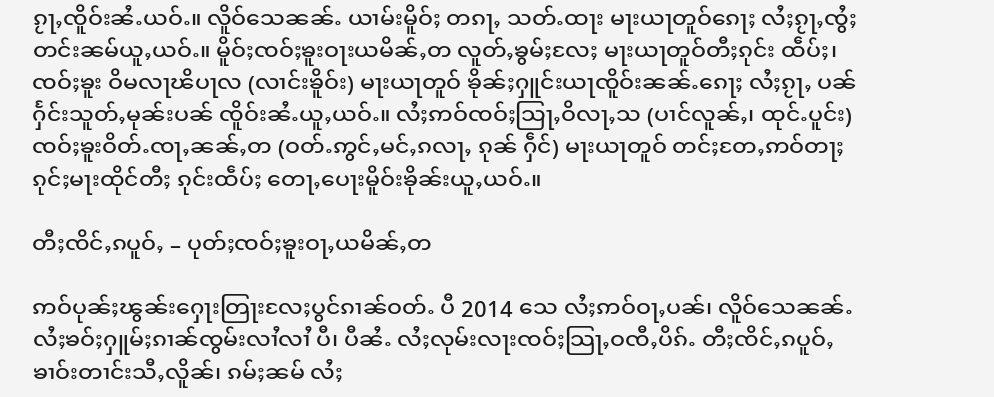ၵႂႃႇၸိူဝ်းၼႆႉယဝ်ႉ။ လိူဝ်သေၼၼ်ႉ ယၢမ်းမိူဝ်ႈ တၵႃႇ သတ်ႉထႃး မႃးယႃတူဝ်ၵေႃႈ လႆႈၵႂႃႇၸွႆႈတင်းၼမ်ယူႇယဝ်ႉ။ မိူဝ်ႈၸဝ်ႈၶူးဝႃးယမိၼ်ႇတ လူတ်ႇၶွမ်ႈလႄႈ မႃးယႃတူဝ်တီႈၵုင်း ထဵပ်ႈ၊ ၸဝ်ႈၶူး ဝိမလႃၽိပႃလ (လၢင်းၶိူဝ်း) မႃးယႃတူဝ် ၶိုၼ်ႈႁူင်းယႃၸိူဝ်းၼၼ်ႉၵေႃႈ လႆႈၵႂႃႇ ပၼ်ႁႅင်းသူတ်ႇမုၼ်းပၼ် ၸိူဝ်းၼႆႉယူႇယဝ်ႉ။ လႆႈဢဝ်ၸဝ်ႈသြႃႇဝိလႃႇသ (ပၢင်လူၼ်ႇ၊ ထုင်ႉပူင်း) ၸဝ်ႈၶူးဝိတ်ႉၸႃႇၼၼ်ႇတ (ဝတ်ႉဢွင်ႇမင်ႇၵလႃႇ ၵုၼ် ႁဵင်) မႃးယႃတူဝ် တင်ႈတႄႇဢဝ်တႃႈၵုင်ႈမႃးထိုင်တီႈ ၵုင်းထဵပ်ႈ တေႃႇပေႃးမိူဝ်းၶိုၼ်းယူႇယဝ်ႉ။

တီႈၸိင်ႇၵပူဝ်ႇ – ပုတ်ႈၸဝ်ႈၶူးဝႃႇယမိၼ်ႇတ

ဢဝ်ပုၼ်ႈၽွၼ်းႁေႃးတြႃးလႄႈပွင်ၵၢၼ်ဝတ်ႉ ပီ 2014 သေ လႆႈဢဝ်ဝႃႇပၼ်၊ လိူဝ်သေၼၼ်ႉ လႆႈၶဝ်ႈႁူမ်ႈၵၢၼ်ၸွမ်းလၢႆလၢႆ ပီ၊ ပီၼႆႉ လႆႈလုမ်းလႃးၸဝ်ႈသြႃႇဝၸီႇပိၵ်ႉ တီႈၸိင်ႇၵပူဝ်ႇ ၶၢဝ်းတၢင်းသီႇလိူၼ်၊ ၵမ်ႈၼမ် လႆႈ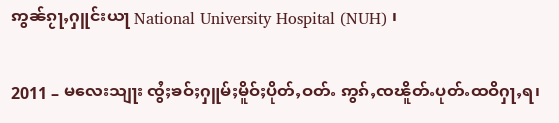ဢွၼ်ၵႂႃႇႁူင်းယႃ National University Hospital (NUH) ၊

2011 – မလေးသျႃး ၸွႆႈၶဝ်ႈႁူမ်ႈမိူဝ်ႈပိုတ်ႇဝတ်ႉ ဢွၵ်ႇၸၽိူတ်ႉပုတ်ႉထဝိႁႃႇရ၊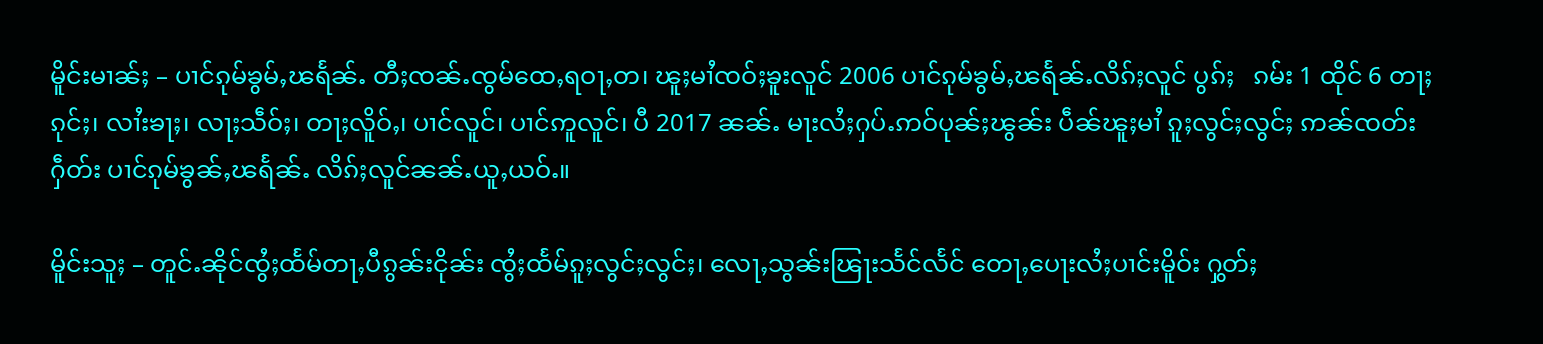မိူင်းမၢၼ်ႈ – ပၢင်ၵုမ်ၶွမ်ႇၽရႅၼ်ႉ တီႈၸၼ်ႉၸွမ်ထေႇရဝႃႇတ၊ ၽူႈမၢႆၸဝ်ႈၶူးလူင် 2006 ပၢင်ၵုမ်ၶွမ်ႇၽရႅၼ်ႉလိၵ်ႈလူင် ပွၵ်ႈ   ၵမ်း 1 ထိုင် 6 တႃႈၵုင်ႈ၊ လၢႆးၶႃႈ၊ လႃႈသဵဝ်ႈ၊ တႃႈလိူဝ်ႇ၊ ပၢင်လူင်၊ ပၢင်ဢူလူင်၊ ပီ 2017 ၼၼ်ႉ မႃးလႆႈႁပ်ႉဢဝ်ပုၼ်ႈၽွၼ်း ပဵၼ်ၽူႈမၢႆ ၵူႈလွင်ႈလွင်ႈ ဢၼ်ၸတ်းႁဵတ်း ပၢင်ၵုမ်ၶွၼ်ႇၽရႅၼ်ႉ လိၵ်ႈလူင်ၼၼ်ႉယူႇယဝ်ႉ။

မိူင်းသူႈ – တူင်ႉၼိုင်ၸွႆႈထႅမ်တႃႇပီၵွၼ်းငိုၼ်း ၸွႆႈထႅမ်ၵူႈလွင်ႈလွင်ႈ၊ လေႃႇသွၼ်းၽြႃးသႅင်လႅင် တေႃႇပေႃးလႆႈပၢင်းမိူဝ်း ႁွတ်ႈ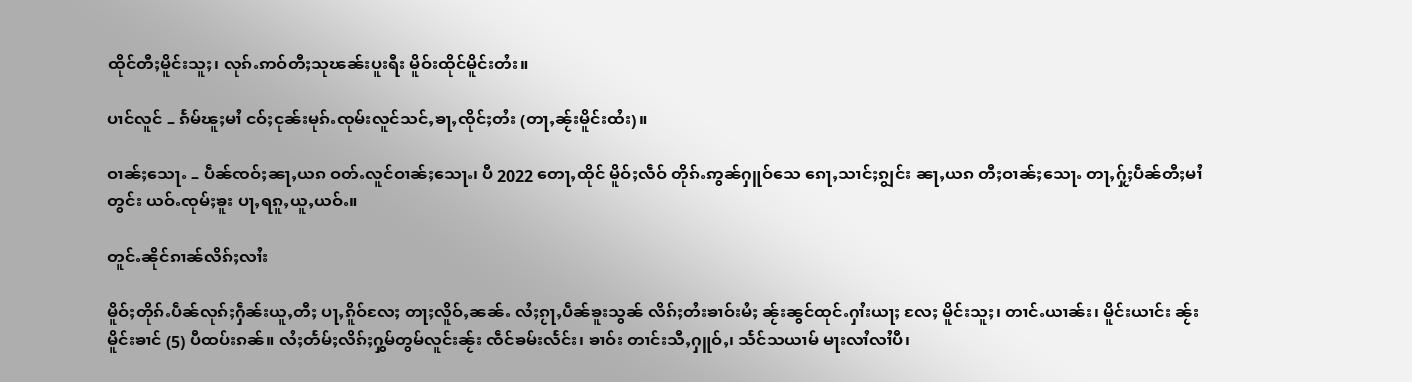ထိုင်တီႈမိူင်းသူႈ၊ လုၵ်ႉဢဝ်တီႈသုၽၼ်းပူးရီး မိူဝ်းထိုင်မိူင်းတႆး။

ပၢင်လူင် – ၵႅမ်ၽူႈမၢႆ ငဝ်ႈငုၼ်းမုၵ်ႉၸုမ်းလူင်သင်ႇၶႃႇၸိုင်ႈတႆး (တႃႇၼႂ်းမိူင်းထႆး)။

ဝၢၼ်ႈသေႃႉ – ပဵၼ်ၸဝ်ႈၼႃႇယၵ ဝတ်ႉလူင်ဝၢၼ်ႈသေႃႉ၊ ပီ 2022 တေႃႇထိုင် မိူဝ်ႈလဵဝ် တိုၵ်ႉဢွၼ်ႁူဝ်သေ ၵေႃႇသၢင်ႈၵျွင်း ၼႃႇယၵ တီႈဝၢၼ်ႈသေႃႉ တႃႇႁႂ်ႈပဵၼ်တီႈမၢႆတွင်း ယဝ်ႉၸုမ်ႈၶူး ပႃႇရၵူႇယူႇယဝ်ႉ။

တူင်ႉၼိုင်ၵၢၼ်လိၵ်ႈလၢႆး

မိူဝ်ႈတိုၵ်ႉပဵၼ်လုၵ်ႈႁဵၼ်းယူႇတီႈ ပႃႇၵိူဝ်လႄႈ တႃႈလိူဝ်ႇၼၼ်ႉ လႆႈၵႂႃႇပဵၼ်ၶူးသွၼ် လိၵ်ႈတႆးၶၢဝ်းမႆႈ ၼႂ်းၼွင်ထုင်ႉႁၢႆးယႃႈ လႄႈ မိူင်းသူႈ၊ တၢင်ႉယၢၼ်း၊ မိူင်းယၢင်း ၼႂ်းမိူင်းၶၢင် (5) ပီထပ်းၵၼ်။ လႆႈတႅမ်ႈလိၵ်ႈႁွမ်တွမ်လူင်းၼႂ်း ၸဵင်ၶမ်းလႅင်း၊ ၶၢဝ်း တၢင်းသီႇႁူဝ်ႇ၊ သႅင်သယၢမ် မႃးလၢႆလၢႆပီ၊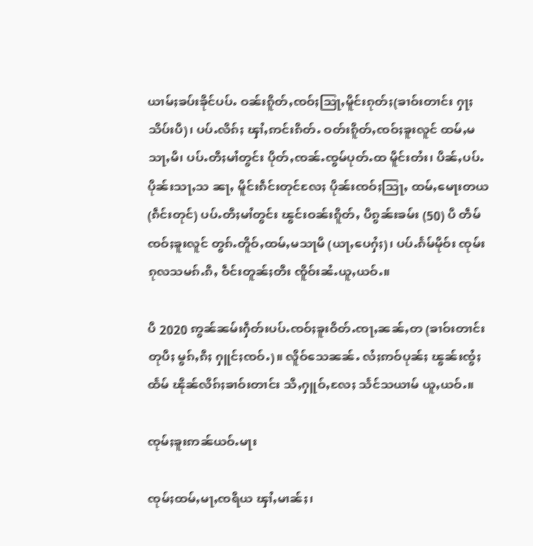ယၢမ်ႈၶပ်းၶိုင်ပပ်ႉ ဝၼ်းၵိူတ်ႇၸဝ်ႈသြႃႇမိူင်းၵုတ်ႈ(ၶၢဝ်းတၢင်း ႁႃႈသိပ်းပီ)၊ ပပ်ႉလိၵ်ႈ ၾၢႆႇဢင်းၵိတ်ႉ ဝတ်းၵိူတ်ႇၸဝ်ႈၶူးလူင် ထမ်ႇမသႃႇမိ၊ ပပ်ႉတီႈမၢႆတွင်း ပိုတ်ႇၸၼ်ႉၸွမ်ပုတ်ႉထ မိူင်းတႆး၊ ပိၼ်ႇပပ်ႉ ပိုၼ်းသႃႇသ ၼႃႇ မိူင်းၵဵင်းတုင်လႄႈ ပိုၼ်းၸဝ်ႈသြႃႇ ထမ်ႇမေႃးတယ (ၵဵင်းတုင်) ပပ်ႉတီႈမၢႆတွင်း ၽွင်းဝၼ်းၵိူတ်ႇ ပီၵွၼ်းၶမ်း (50) ပီ တဵမ် ၸဝ်ႈၶူးလူင် တွၵ်ႉတိူဝ်ႇထမ်ႇမသႃမိ (ယႃႇပေႁႆႈ)၊ ပပ်ႉၵႅမ်မိုဝ်း ၸုမ်းၵုလသမၵ်ႉၵီႇ ဝဵင်းတူၼ်ႈတီး ၸိူဝ်းၼႆႉယူႇယဝ်ႉ။

ပီ 2020 ဢွၼ်ၼမ်းႁဵတ်းပပ်ႉၸဝ်ႈၶူးဝိတ်ႉၸႃႇၼၼ်ႇတ (ၶၢဝ်းတၢင်းတုပီႈ မွၵ်ႇၵီႈ ႁူင်ႈၸဝ်ႉ)။ လိူဝ်သေၼၼ်ႉ လႆႈဢဝ်ပုၼ်ႈ ၽွၼ်းၸွႆႈထႅမ် ၽိုၼ်လိၵ်ႈၶၢဝ်းတၢင်း သီႇႁူဝ်ႇလႄႈ သႅင်သယၢမ် ယူႇယဝ်ႉ။

ၸုမ်ႈၶူးဢၼ်ယဝ်ႉမႃး

ၸုမ်ႈထမ်ႇမႃႇၸရိယ ၾၢႆႇမၢၼ်ႈ၊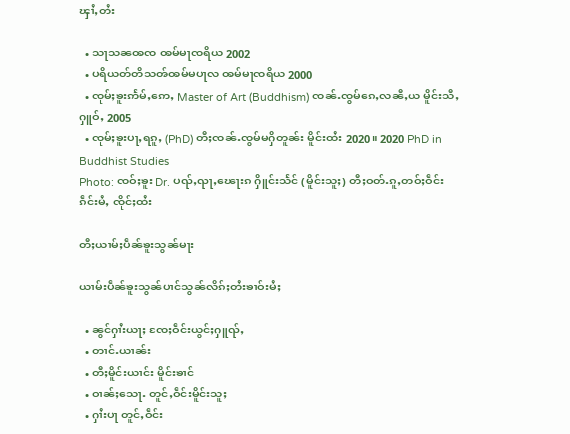ၾၢႆႇတႆး

  • သႃသၼꩪၸ ꩪမ်မႃၸရိယ 2002
  • ပရိယတ်တိသၻ်ꩪမ်မပႃလ ꩪမ်မႃၸရိယ 2000
  • ၸုမ်ႈၶူးဢႅမ်ႇဢေႇ Master of Art (Buddhism) ၸၼ်ႉၸွမ်ၵေႇလၼီႇယ မိူင်းသီႇႁူဝ်ႇ 2005
  • ၸုမ်ႈၶူးပႃႇရၵူႇ (PhD) တီႈၸၼ်ႉၸွမ်မႁိတူၼ်း မိူင်းထႆး 2020။ 2020 PhD in Buddhist Studies
Photo: ၸဝ်ႈၶူး Dr. ပၺ်ႇၺႃႇၽေႃးၵ ႁိူင်းသႅင် (မိူင်းသူႈ) တီႈဝတ်ႉၵူႇတဝ်ႈဝဵင်းၵဵင်းမႆႇ ၸိုင်ႈထႆး

တီႈယၢမ်ႈပဵၼ်ၶူးသွၼ်မႃး

ယၢမ်းပဵၼ်ၶူးသွၼ်ပၢင်သွၼ်လိၵ်ႈတႆးၶၢဝ်းမႆႈ

  • ၼွင်ႁၢႆးယႃႈ ၸႄႈဝဵင်းယွင်ႈႁူၺ်ႇ
  • တၢင်ႉယၢၼ်း
  • တီႈမိူင်းယၢင်း မိူင်းၶၢင်
  • ဝၢၼ်ႈသေႃႉ တူင်ႇဝဵင်းမိူင်းသူႈ
  • ႁၢႆးပႃ တူင်ႇဝဵင်း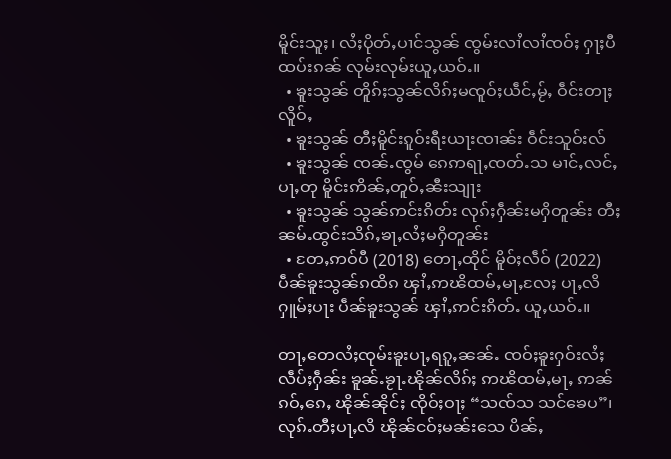မိူင်းသူႈ၊ လႆႈပိုတ်ႇပၢင်သွၼ် ၸွမ်းလၢႆလၢႆၸဝ်ႈ ႁႃႈပီထပ်းၵၼ် လုမ်းလုမ်းယူႇယဝ်ႉ။
  • ၶူးသွၼ် တိူၵ်ႈသွၼ်လိၵ်ႈမၸူဝ်ႈယဵင်ႇမႂ်ႇ ဝဵင်းတႃႈလိူဝ်ႇ
  • ၶူးသွၼ် တီႈမိူင်းၵူဝ်းရီးယႃးၸၢၼ်း ဝဵင်းသူဝ်းလ်
  • ၶူးသွၼ် ၸၼ်ႉၸွမ် ၵေဢရႃႇၸတ်ႉသ မၢင်ႇလင်ႇပႃႇတု မိူင်းဢိၼ်ႇတူဝ်ႇၼီးသျႃး
  • ၶူးသွၼ် သွၼ်ဢင်းၵိတ်း လုၵ်ႈႁဵၼ်းမႁိတူၼ်း တီႈၼမ်ႉထွင်းသိၵ်ႇၶႃႇလႆႈမႁိတူၼ်း
  • တႄႇဢဝ်ပီ (2018) တေႃႇထိုင် မိူဝ်ႈလဵဝ် (2022) ပဵၼ်ၶူးသွၼ်ၵထိၵ ၾၢႆႇဢၽိထမ်ႇမႃႇလႄႈ ပႃႇလိႁူမ်ႈပႃး ပဵၼ်ၶူးသွၼ် ၾၢႆႇဢင်းၵိတ်ႉ ယူႇယဝ်ႉ။

တႃႇတေလႆႈၸုမ်းၶူးပႃႇရၵူႇၼၼ်ႉ ၸဝ်ႈၶူးႁဝ်းလႆႈလဵပ်ႈႁဵၼ်း ၶူၼ်ႉၶႂႃႉၽိုၼ်လိၵ်ႈ ဢၽိထမ်ႇမႃႇ ဢၼ်ၵဝ်ႇၵေႇ ၽိုၼ်ၼိုင်ႈ ၸိုဝ်ႈဝႃႈ “သၸ်သ သင်ၶေပ”၊ လုၵ်ႉတီႈပႃႇလိ ၽိုၼ်ငဝ်ႈမၼ်းသေ ပိၼ်ႇ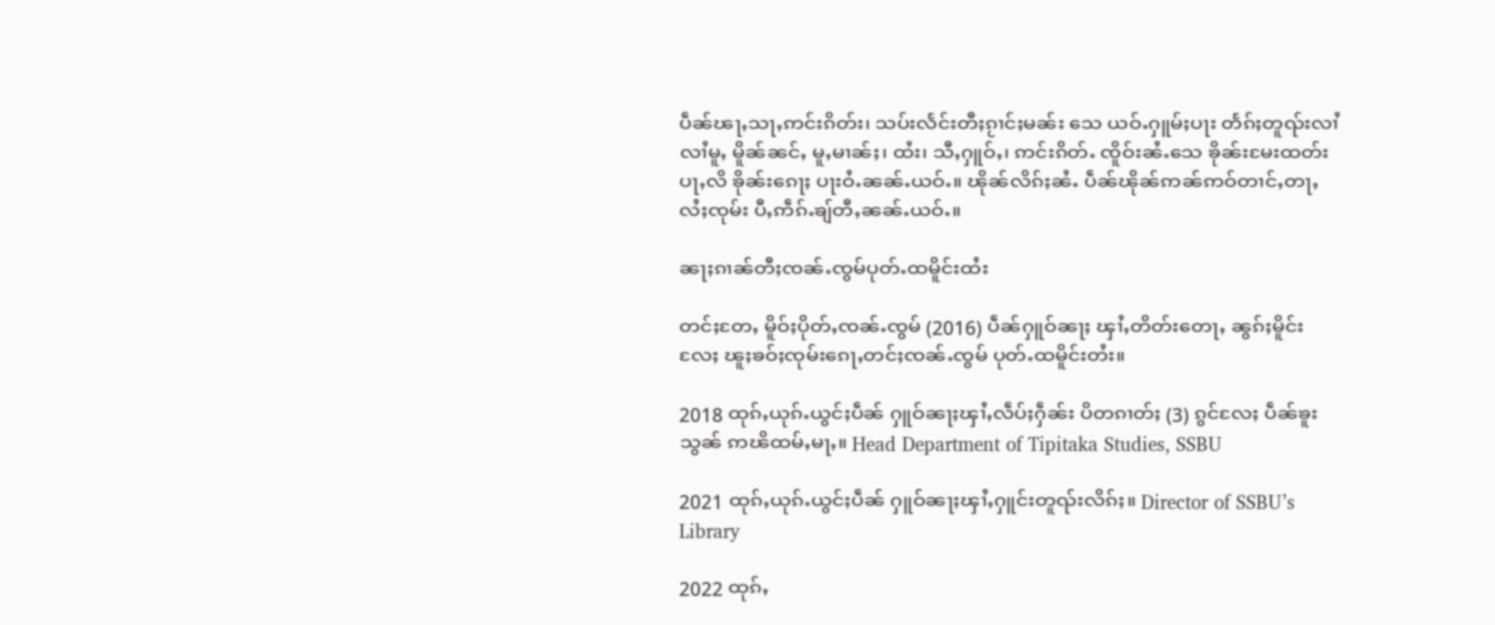ပဵၼ်ၽႃႇသႃႇဢင်းၵိတ်း၊ သပ်းလႅင်းတီႈၵႂၢင်ႈမၼ်း သေ ယဝ်ႉႁူမ်ႈပႃး တႅၵ်ႈတူၺ်းလၢႆလၢႆမူႇ မိူၼ်ၼင်ႇ မူႇမၢၼ်ႈ၊ ထႆး၊ သီႇႁူဝ်ႇ၊ ဢင်းၵိတ်ႉ ၸိူဝ်းၼႆႉသေ ၶိုၼ်းမႄးထတ်းပႃႇလိ ၶိုၼ်းၵေႃႈ ပႃးဝႆႉၼၼ်ႉယဝ်ႉ။ ၽိုၼ်လိၵ်ႈၼႆႉ ပဵၼ်ၽိုၼ်ဢၼ်ဢဝ်တၢင်ႇတႃႇလႆႈၸုမ်း ပီႇဢဵၵ်ႉၶျ်တီႇၼၼ်ႉယဝ်ႉ။

ၼႃႈၵၢၼ်တီႈၸၼ်ႉၸွမ်ပုတ်ႉထမိူင်းထႆး

တင်ႈတႄႇ မိူဝ်ႈပိုတ်ႇၸၼ်ႉၸွမ် (2016) ပဵၼ်ႁူဝ်ၼႃႈ ၾၢႆႇတိတ်းတေႃႇ ၼွၵ်ႈမိူင်းလႄႈ ၽူႈၶဝ်ႈၸုမ်းၵေႃႇတင်ႈၸၼ်ႉၸွမ် ပုတ်ႉထမိူင်းတႆး။

2018 ထုၵ်ႇယုၵ်ႉယွင်ႈပဵၼ် ႁူဝ်ၼႃႈၾၢႆႇလဵပ်ႈႁဵၼ်း ပိတၵၢတ်ႈ (3) ၵွင်လႄႈ ပဵၼ်ၶူးသွၼ် ဢၽိထမ်ႇမႃႇ။ Head Department of Tipitaka Studies, SSBU

2021 ထုၵ်ႇယုၵ်ႉယွင်ႈပဵၼ် ႁူဝ်ၼႃႈၾၢႆႇႁူင်းတူၺ်းလိၵ်ႈ။ Director of SSBU’s Library

2022 ထုၵ်ႇ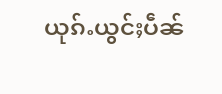ယုၵ်ႉယွင်ႈပဵၼ်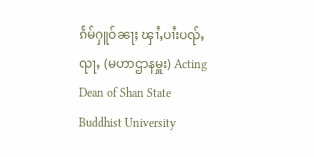ၵႅမ်ႁူဝ်ၼႃႈ ၾၢႆႇပၢႆးပၺ်ႇၺႃႇ (မဟာဌာနမှူး) Acting Dean of Shan State Buddhist University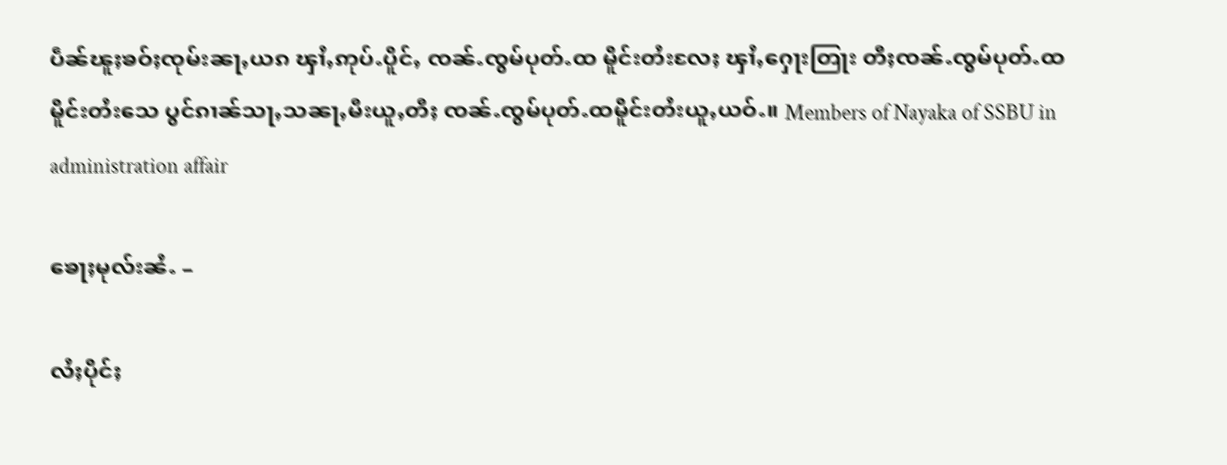ပဵၼ်ၽူႈၶဝ်ႈၸုမ်းၼႃႇယၵ ၾၢႆႇဢုပ်ႉပိူင်ႇ ၸၼ်ႉၸွမ်ပုတ်ႉထ မိူင်းတႆးလႄႈ ၾၢႆႇႁေႃးတြႃး တီႈၸၼ်ႉၸွမ်ပုတ်ႉထမိူင်းတႆးသေ ပွင်ၵၢၼ်သႃႇသၼႃႇမီးယူႇတီႈ ၸၼ်ႉၸွမ်ပုတ်ႉထမိူင်းတႆးယူႇယဝ်ႉ။ Members of Nayaka of SSBU in administration affair

ၶေႃႈမုလ်းၼႆႉ –

လႆႈပိုင်ႈ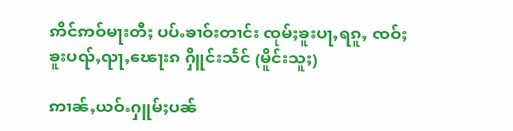ဢိင်ဢဝ်မႃးတီႈ ပပ်ႉၶၢဝ်းတၢင်း ၸုမ်ႈၶူးပႃႇရၵူႇ ၸဝ်ႈၶူးပၺ်ႇၺႃႇၽေႃးၵ ႁိူင်းသႅင် (မိူင်းသူႈ)

ဢၢၼ်ႇယဝ်ႉႁူမ်ႈပၼ်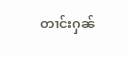တၢင်းႁၼ်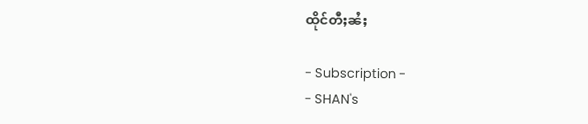ထိုင်တီႈၼႆႈ

- Subscription -
- SHAN's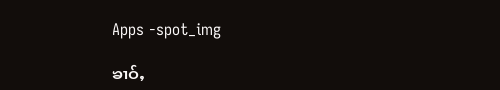Apps -spot_img

ၶၢဝ်ႇ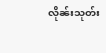လိုၼ်းသုတ်း